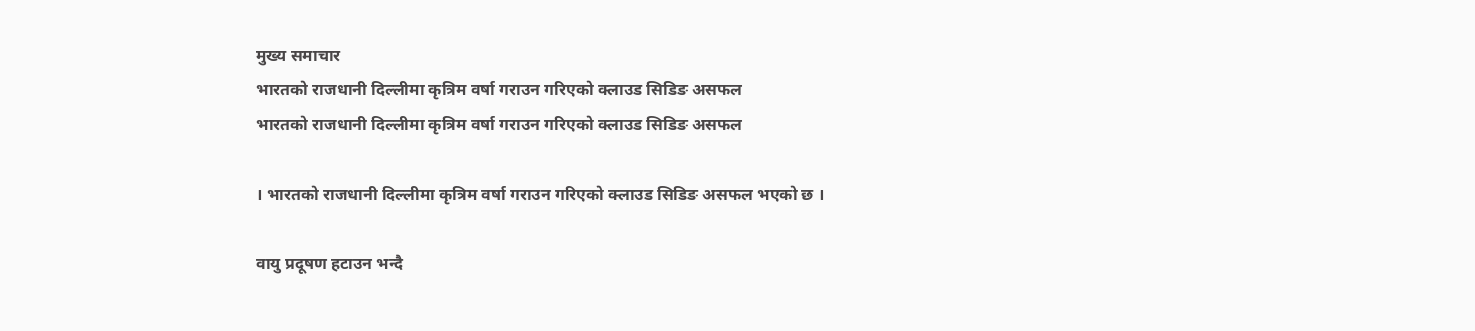मुख्य समाचार
भारतको राजधानी दिल्लीमा कृत्रिम वर्षा गराउन गरिएको क्लाउड सिडिङ असफल
भारतको राजधानी दिल्लीमा कृत्रिम वर्षा गराउन गरिएको क्लाउड सिडिङ असफल

। भारतको राजधानी दिल्लीमा कृत्रिम वर्षा गराउन गरिएको क्लाउड सिडिङ असफल भएको छ ।

वायु प्रदूषण हटाउन भन्दै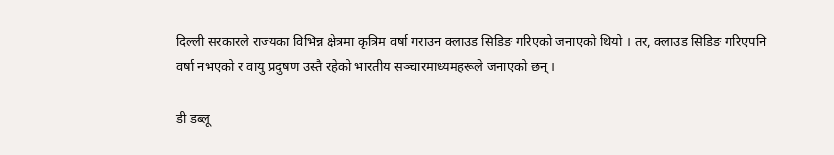दिल्ली सरकारले राज्यका विभिन्न क्षेत्रमा कृत्रिम वर्षा गराउन क्लाउड सिडिङ गरिएको जनाएको थियो । तर, क्लाउड सिडिङ गरिएपनि वर्षा नभएको र वायु प्रदुषण उस्तै रहेको भारतीय सञ्चारमाध्यमहरूले जनाएको छन् ।

डी डब्लू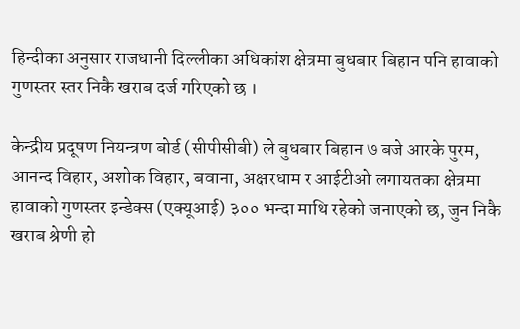हिन्दीका अनुसार राजधानी दिल्लीका अधिकांश क्षेत्रमा बुधबार बिहान पनि हावाको गुणस्तर स्तर निकै खराब दर्ज गरिएको छ ।

केन्द्रीय प्रदूषण नियन्त्रण बोर्ड (सीपीसीबी) ले बुधबार बिहान ७ बजे आरके पुरम, आनन्द विहार, अशोक विहार, बवाना, अक्षरधाम र आईटीओ लगायतका क्षेत्रमा हावाको गुणस्तर इन्डेक्स (एक्यूआई) ३०० भन्दा माथि रहेको जनाएको छ, जुन निकै खराब श्रेणी हो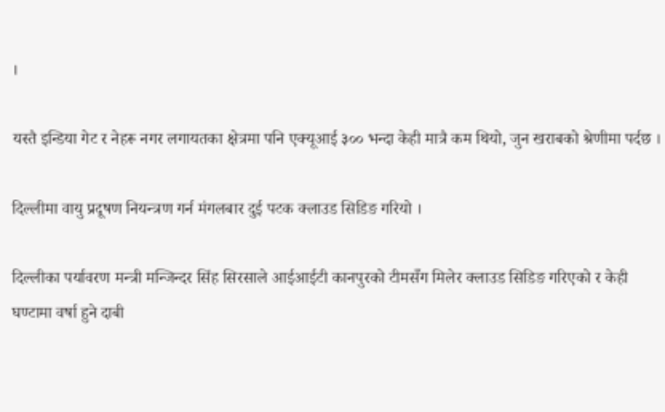।

यस्तै इन्डिया गेट र नेहरू नगर लगायतका क्षेत्रमा पनि एक्यूआई ३०० भन्दा केही मात्रै कम थियो, जुन खराबको श्रेणीमा पर्दछ ।

दिल्लीमा वायु प्रदूषण नियन्त्रण गर्न मंगलबार दुई पटक क्लाउड सिडिङ गरियो ।

दिल्लीका पर्यावरण मन्त्री मन्जिन्दर सिंह सिरसाले आईआईटी कानपुरको टीमसँग मिलेर क्लाउड सिडिङ गरिएको र केही घण्टामा वर्षा हुने दाबी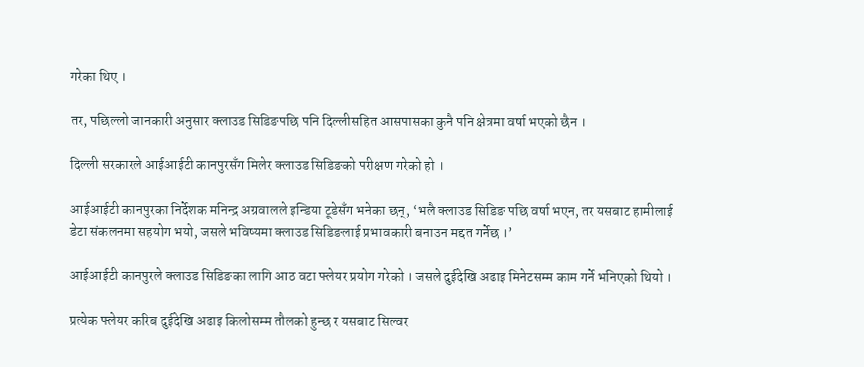गरेका थिए ।

तर, पछिल्लो जानकारी अनुसार क्लाउड सिडिङपछि पनि दिल्लीसहित आसपासका कुनै पनि क्षेत्रमा वर्षा भएको छैन ।

दिल्ली सरकारले आईआईटी कानपुरसँग मिलेर क्लाउड सिडिङको परीक्षण गरेको हो ।

आईआईटी कानपुरका निर्देशक मनिन्द्र अग्रवालले इन्डिया टूडेसँग भनेका छन्, ‘भलै क्लाउड सिडिङ पछि वर्षा भएन, तर यसबाट हामीलाई डेटा संकलनमा सहयोग भयो, जसले भविष्यमा क्लाउड सिडिङलाई प्रभावकारी बनाउन मद्दत गर्नेछ ।’

आईआईटी कानपुरले क्लाउड सिडिङका लागि आठ वटा फ्लेयर प्रयोग गरेको । जसले दुईदेखि अढाइ मिनेटसम्म काम गर्ने भनिएको थियो ।

प्रत्येक फ्लेयर करिब दुईदेखि अढाइ किलोसम्म तौलको हुन्छ र यसबाट सिल्वर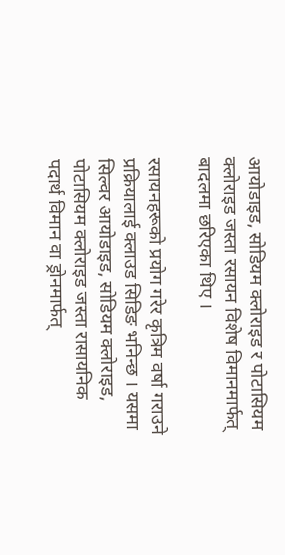आयोडाइड, सोडियम क्लोराइड र पोटासियम क्लोराइड जस्ता रसायन विशेष विमानमार्फत् बादलमा छरिएका थिए ।

रसायनहरूको प्रयोग गरेर कृत्रिम वर्षा गराउने प्रक्रियालाई क्लाउड सिडिङ भनिन्छ । यसमा सिल्वर आयोडाइड, सोडियम क्लोराइड, पोटासियम क्लोराइड जस्ता रासायनिक पदार्थ विमान वा ड्रोनमार्फत्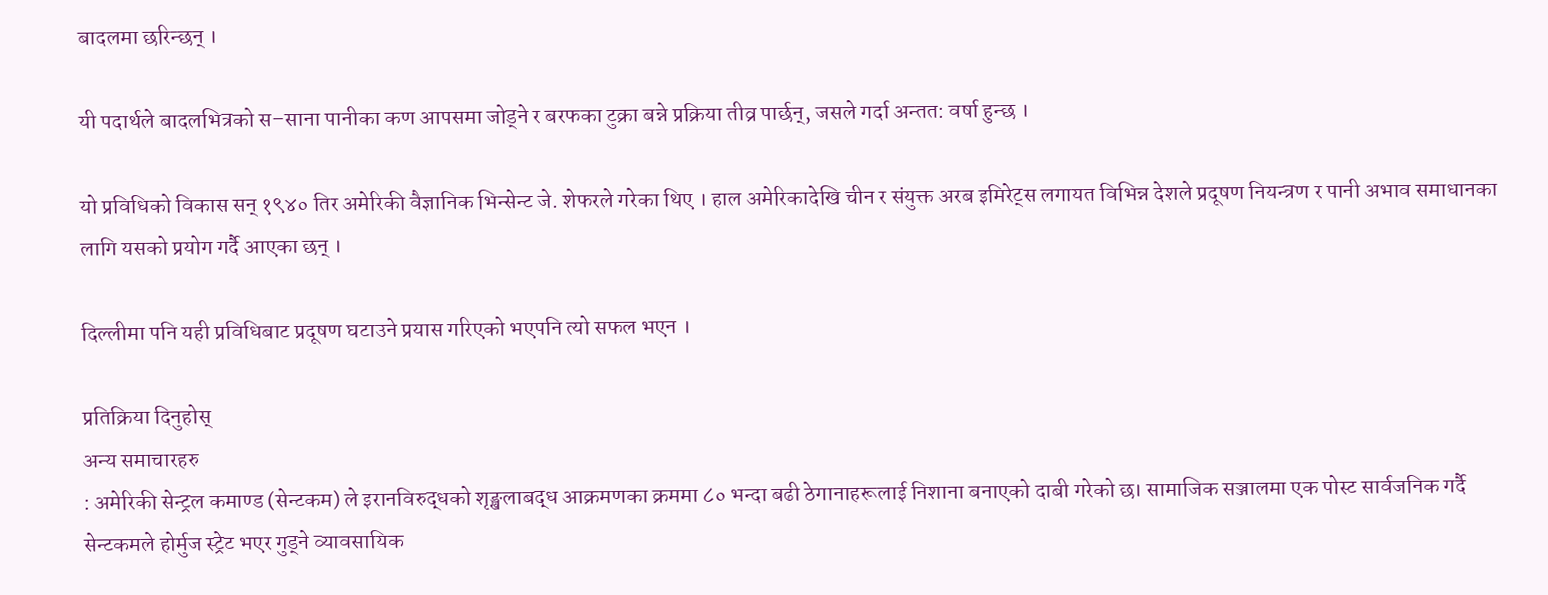बादलमा छरिन्छन् ।

यी पदार्थले बादलभित्रको स–साना पानीका कण आपसमा जोड्ने र बरफका टुक्रा बन्ने प्रक्रिया तीव्र पार्छन्, जसले गर्दा अन्तत: वर्षा हुन्छ ।

यो प्रविधिको विकास सन् १९४० तिर अमेरिकी वैज्ञानिक भिन्सेन्ट जे. शेफरले गरेका थिए । हाल अमेरिकादेखि चीन र संयुक्त अरब इमिरेट्स लगायत विभिन्न देशले प्रदूषण नियन्त्रण र पानी अभाव समाधानका लागि यसको प्रयोग गर्दै आएका छन् ।

दिल्लीमा पनि यही प्रविधिबाट प्रदूषण घटाउने प्रयास गरिएको भएपनि त्यो सफल भएन ।

प्रतिक्रिया दिनुहोस्
अन्य समाचारहरु
: अमेरिकी सेन्ट्रल कमाण्ड (सेन्टकम) ले इरानविरुद्धको शृङ्खलाबद्ध आक्रमणका क्रममा ८० भन्दा बढी ठेगानाहरूलाई निशाना बनाएको दाबी गरेको छ। सामाजिक सञ्जालमा एक पोस्ट सार्वजनिक गर्दै सेन्टकमले होर्मुज स्ट्रेट भएर गुड्ने व्यावसायिक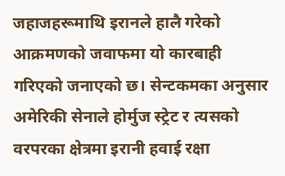जहाजहरूमाथि इरानले हालै गरेको आक्रमणको जवाफमा यो कारबाही गरिएको जनाएको छ। सेन्टकमका अनुसार अमेरिकी सेनाले होर्मुज स्ट्रेट र त्यसको वरपरका क्षेत्रमा इरानी हवाई रक्षा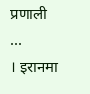प्रणाली ...
। इरानमा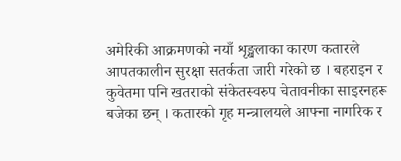अमेरिकी आक्रमणको नयाँ शृङ्खलाका कारण कतारले आपतकालीन सुरक्षा सतर्कता जारी गरेको छ । बहराइन र कुवेतमा पनि खतराको संकेतस्वरुप चेतावनीका साइरनहरू बजेका छन् । कतारको गृह मन्त्रालयले आफ्ना नागरिक र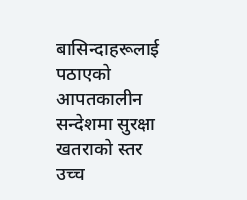बासिन्दाहरूलाई पठाएको आपतकालीन सन्देशमा सुरक्षा खतराको स्तर उच्च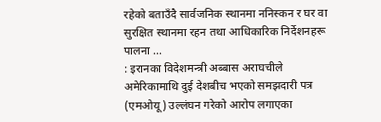रहेको बताउँदै सार्वजनिक स्थानमा ननिस्कन र घर वा सुरक्षित स्थानमा रहन तथा आधिकारिक निर्देशनहरू पालना ...
: इरानका विदेशमन्त्री अब्बास अराघचीले अमेरिकामाथि दुई देशबीच भएको समझदारी पत्र (एमओयू) उल्लंघन गरेको आरोप लगाएका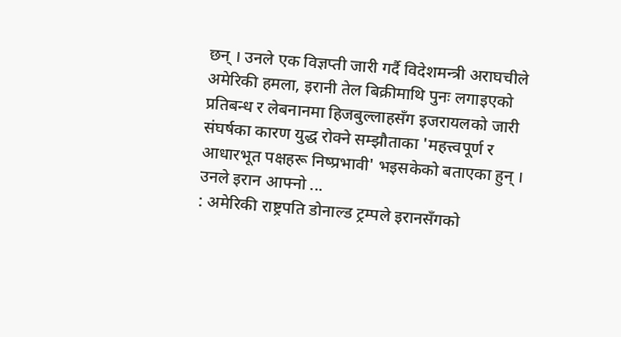छन् । उनले एक विज्ञप्ती जारी गर्दै विदेशमन्त्री अराघचीले अमेरिकी हमला, इरानी तेल बिक्रीमाथि पुनः लगाइएको प्रतिबन्ध र लेबनानमा हिजबुल्लाहसँग इजरायलको जारी संघर्षका कारण युद्ध रोक्ने सम्झौताका 'महत्त्वपूर्ण र आधारभूत पक्षहरू निष्प्रभावी' भइसकेको बताएका हुन् । उनले इरान आफ्नो ...
: अमेरिकी राष्ट्रपति डोनाल्ड ट्रम्पले इरानसँगको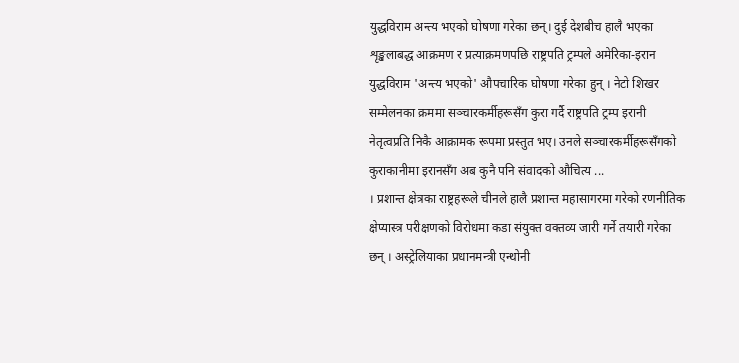युद्धविराम अन्त्य भएको घोषणा गरेका छन्। दुई देशबीच हालै भएका शृङ्खलाबद्ध आक्रमण र प्रत्याक्रमणपछि राष्ट्रपति ट्रम्पले अमेरिका-इरान युद्धविराम 'अन्त्य भएको' औपचारिक घोषणा गरेका हुन् । नेटो शिखर सम्मेलनका क्रममा सञ्चारकर्मीहरूसँग कुरा गर्दै राष्ट्रपति ट्रम्प इरानी नेतृत्वप्रति निकै आक्रामक रूपमा प्रस्तुत भए। उनले सञ्चारकर्मीहरूसँगको कुराकानीमा इरानसँग अब कुनै पनि संवादको औचित्य ...
। प्रशान्त क्षेत्रका राष्ट्रहरूले चीनले हालै प्रशान्त महासागरमा गरेको रणनीतिक क्षेप्यास्त्र परीक्षणको विरोधमा कडा संयुक्त वक्तव्य जारी गर्ने तयारी गरेका छन् । अस्ट्रेलियाका प्रधानमन्त्री एन्थोनी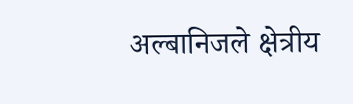अल्बानिजले क्षेत्रीय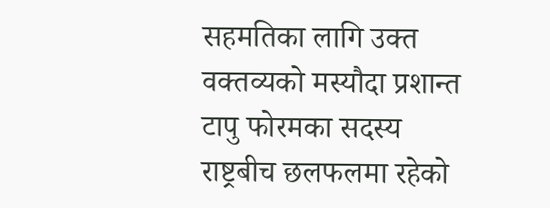सहमतिका लागि उक्त वक्तव्यको मस्यौदा प्रशान्त टापु फोरमका सदस्य राष्ट्रबीच छलफलमा रहेको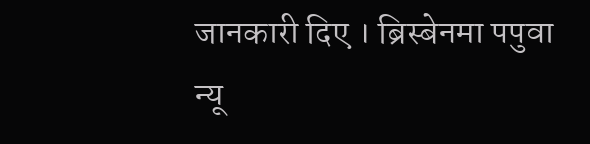जानकारी दिए । ब्रिस्बेनमा पपुवा न्यू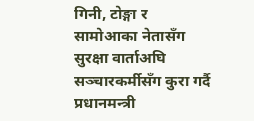गिनी, टोङ्गा र सामोआका नेतासँग सुरक्षा वार्ताअघि सञ्चारकर्मीसँग कुरा गर्दै प्रधानमन्त्री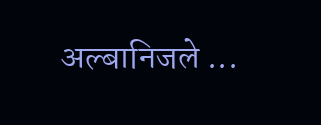अल्बानिजले ...